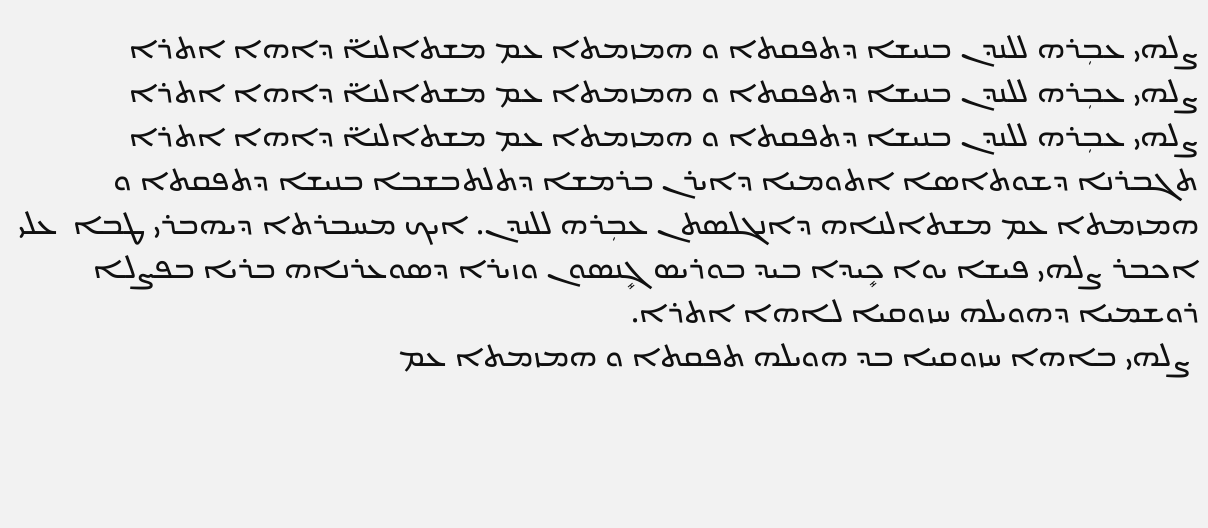ܨܠܗܝ ܥܒܼܪܗ ܠܠܢܕܢ ܒܢܝܫܐ ܕܬܦܩܬܐ ܘ ܗܡܙܡܬܐ ܥܡ ܡܫܬܐܠܢܐ̈ ܕܐܗܐ ܐܬܪܐ
ܨܠܗܝ ܥܒܼܪܗ ܠܠܢܕܢ ܒܢܝܫܐ ܕܬܦܩܬܐ ܘ ܗܡܙܡܬܐ ܥܡ ܡܫܬܐܠܢܐ̈ ܕܐܗܐ ܐܬܪܐ
ܨܠܗܝ ܥܒܼܪܗ ܠܠܢܕܢ ܒܢܝܫܐ ܕܬܦܩܬܐ ܘ ܗܡܙܡܬܐ ܥܡ ܡܫܬܐܠܢܐ̈ ܕܐܗܐ ܐܬܪܐ
ܬܓܒܪܢܐ ܕܫܘܬܐܣܐ ܐܬܘܡܝܐ ܕܐܝܪܢ ܒܪܡܫܐ ܕܬܠܬܒܫܒܐ ܒܢܝܫܐ ܕܬܦܩܬܐ ܘ ܗܡܙܡܬܐ ܥܡ ܡܫܬܐܠܢܐܗ ܕܐܢܓܠܣܬܢ ܥܒܼܪܗ ܠܠܢܕܢ. ܐܝܟ ܡܚܒܪܬܐ ܕܝܗܒܪܝ ܛܒܐ  ܥܠܝ ܐܟܒܪ ܨܠܗܝ ܦܝܫܐ ܝܘܐ ܟܻܝܕܐ ܒܝܕ ܒܘܪܝܣ ܓܻܢܣܘܢ ܘܙܝܪܐ ܕܣܘܥܪܢܐܗ ܒܪܝܐ ܒܦܨܠܐ ܪܘܫܡܝܐ ܕܗܘܝܠܗ ܚܙܘܩܝܐ ܠܐܗܐ ܐܬܪܐ.
 ܨܠܗܝ ܒܐܗܐ ܚܙܘܩܝܐ ܒܕ ܗܘܝܠܗ ܬܦܩܬܐ ܘ ܗܡܙܡܬܐ ܥܡ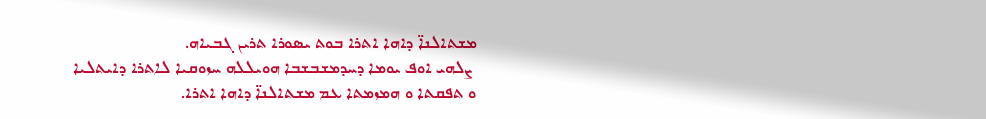ܡܫܬܐܠܢܐ̈ ܕܐܗܐ ܐܬܪܐ ܒܘܬ ܝܣܘܪܐ ܬܪܝܢ ܓܒܝܐܗ.
 ܨܠܗܝ ܐܘܦ ܝܘܡܐ ܕܚܕܡܫܒܫܒܐ ܗܘܝܠܠܗ ܚܙܘܩܝܐ ܠܐܬܪܐ ܕܐܝܬܠܝܐ ܘ ܬܦܩܬܐ ܘ ܗܡܙܡܬܐ ܥܡ ܡܫܬܐܠܢܐ̈ ܕܐܗܐ ܐܬܪܐ.